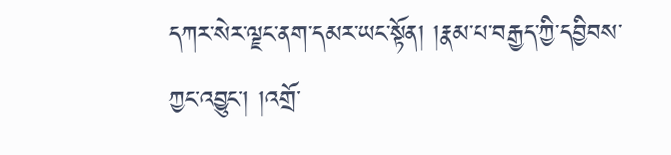དཀར་སེར་ལྗང་ནག་དམར་ཡང་སྟོན། །རྣམ་པ་བརྒྱད་ཀྱི་དབྱིབས་ཀྱང་འབྱུང་། །འགྲོ་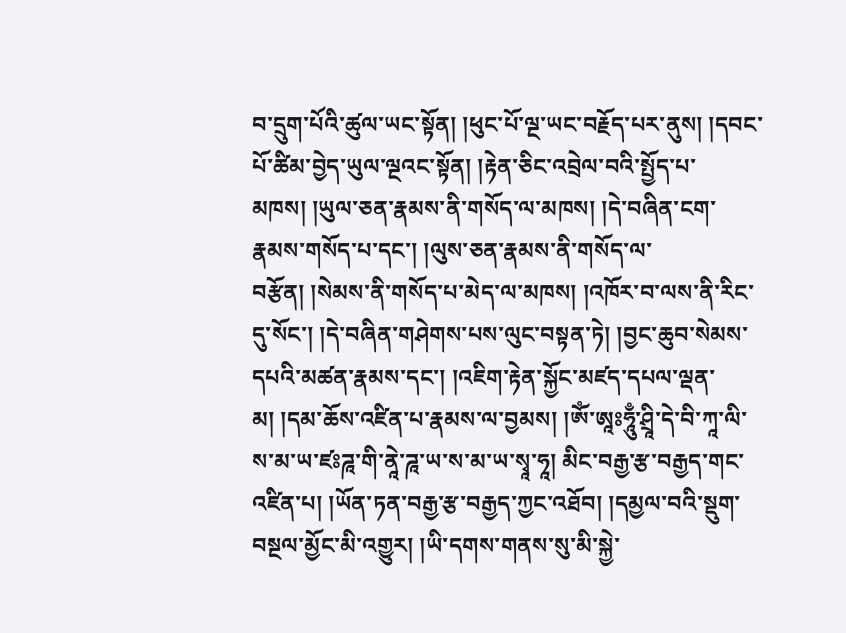བ་དྲུག་པོའི་ཚུལ་ཡང་སྟོན། །ཕུང་པོ་ལྔ་ཡང་བརྗོད་པར་ནུས། །དབང་པོ་ཚིམ་བྱེད་ཡུལ་ལྔའང་སྟོན། །རྟེན་ཅིང་འབྲེལ་བའི་སྤྱོད་པ་མཁས། །ཡུལ་ཅན་རྣམས་ནི་གསོད་ལ་མཁས། །དེ་བཞིན་ངག་རྣམས་གསོད་པ་དང་། །ལུས་ཅན་རྣམས་ནི་གསོད་ལ་བརྩོན། །སེམས་ནི་གསོད་པ་མེད་ལ་མཁས། །འཁོར་བ་ལས་ནི་རིང་དུ་སོང་། །དེ་བཞིན་གཤེགས་པས་ལུང་བསྟན་ཏེ། །བྱང་ཆུབ་སེམས་དཔའི་མཚན་རྣམས་དང་། །འཇིག་རྟེན་སྐྱོང་མཛད་དཔལ་ལྡན་མ། །དམ་ཆོས་འཛིན་པ་རྣམས་ལ་བྱམས། །ཨོཾ་ཨཱཿཧཱུྃ་ཤྲཱི་དེ་བི་ཀཱ་ལི་ས་མ་ཡ་ཛཿཌཱ་གི་ནཱེ་ཌཱ་ཡ་ས་མ་ཡ་སྭཱ་ཧཱ། མིང་བརྒྱ་རྩ་བརྒྱད་གང་འཛིན་པ། །ཡོན་ཏན་བརྒྱ་རྩ་བརྒྱད་ཀྱང་འཐོབ། །དམྱལ་བའི་སྡུག་བསྔལ་མྱོང་མི་འགྱུར། །ཡི་དགས་གནས་སུ་མི་སྐྱེ་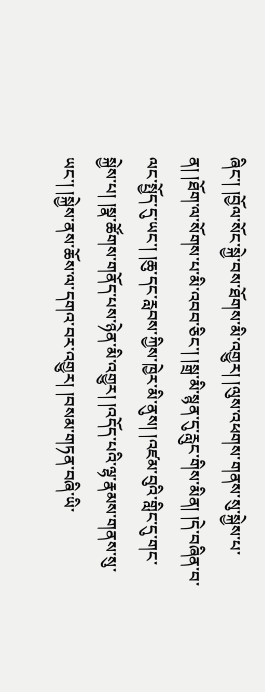ཞིང་། །བྱོལ་སོང་སྐྱེ་བས་ཐོགས་མི་འགྱུར། །ལུས་འཕགས་གནས་སུ་སྐྱེས་པ་ན། །ཐོག་ལ་སོགས་པ་མི་འབབ་ཅིང་། །སྒྲ་མི་སྙན་དུ་རླུང་གིས་མིན། །དེ་བཞིན་བ་ལང་སྤྱོད་དུ་ཡང་། །ཆུ་དང་རླབས་ཀྱིས་ཁྱེར་མི་ནུས། །འཛམ་བུའི་གླིང་དུ་གང་སྐྱེས་པ། །སྣ་ཚོགས་གནོད་པས་ཉེན་མི་འགྱུར། །འདོད་པའི་ལྷ་རྣམས་གནས་སུ་ཡང་། །སྐྱེས་ནས་ཆོས་ལ་དགའ་བར་འགྱུར། །བསམ་གཏན་བཞི་ཡི་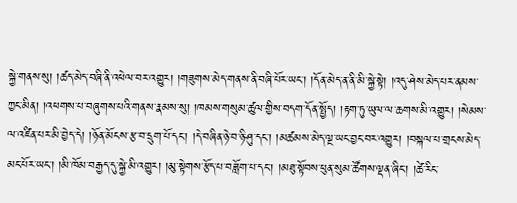སྐྱེ་གནས་སུ། །ཚད་མེད་བཞི་ནི་འཕེལ་བར་འགྱུར། །གཟུགས་མེད་གནས་ནི་བཞི་པོར་ཡང་། །དོན་མེད་ན་ནི་མི་སྐྱེ་སྟེ། །འདུ་ཤེས་མེད་པར་ནམས་ཀྱང་མིན། །འཕགས་པ་བཞུགས་པའི་གནས་རྣམས་སུ། །ཁམས་གསུམ་ཚུལ་གྱིས་བདག་དོན་སྤྱོད། །རྟག་ཏུ་ཡུལ་ལ་ཆགས་མི་འགྱུར། །སེམས་ལ་འཛིན་པར་མི་བྱེད་དེ། །ཉོན་མོངས་རྩ་བ་དྲུག་པོ་དང་། །དེ་བཞིན་ཉེ་བ་ཉི་ཤུ་དང་། །མཚམས་མེད་ལྔ་ཡང་བྱང་བར་འགྱུར། །བསྐལ་པ་གྲངས་མེད་མང་པོར་ཡང་། །མི་ཁོམ་བརྒྱད་དུ་སྐྱེ་མི་འགྱུར། །མུ་སྟེགས་རྩོད་པ་བཟློག་པ་དང་། །མཐུ་སྟོབས་ཕུན་སུམ་ཚོགས་ལྡན་ཞིང་། །ཚེ་རིང་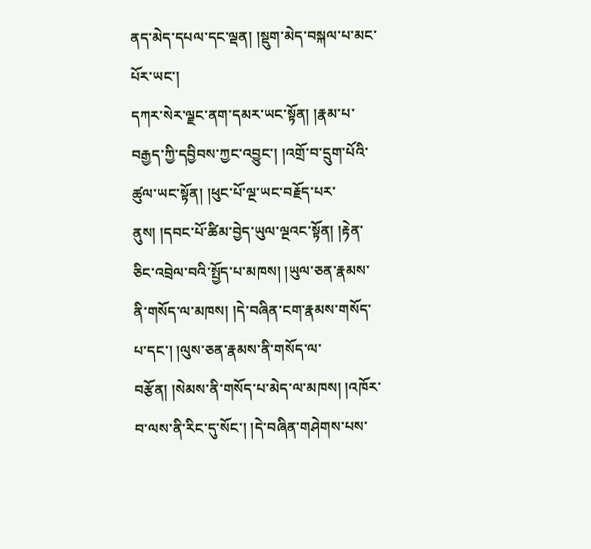ནད་མེད་དཔལ་དང་ལྡན། །སྡུག་མེད་བསྐལ་པ་མང་པོར་ཡང་།
དཀར་སེར་ལྗང་ནག་དམར་ཡང་སྟོན། །རྣམ་པ་བརྒྱད་ཀྱི་དབྱིབས་ཀྱང་འབྱུང་། །འགྲོ་བ་དྲུག་པོའི་ཚུལ་ཡང་སྟོན། །ཕུང་པོ་ལྔ་ཡང་བརྗོད་པར་ནུས། །དབང་པོ་ཚིམ་བྱེད་ཡུལ་ལྔའང་སྟོན། །རྟེན་ཅིང་འབྲེལ་བའི་སྤྱོད་པ་མཁས། །ཡུལ་ཅན་རྣམས་ནི་གསོད་ལ་མཁས། །དེ་བཞིན་ངག་རྣམས་གསོད་པ་དང་། །ལུས་ཅན་རྣམས་ནི་གསོད་ལ་བརྩོན། །སེམས་ནི་གསོད་པ་མེད་ལ་མཁས། །འཁོར་བ་ལས་ནི་རིང་དུ་སོང་། །དེ་བཞིན་གཤེགས་པས་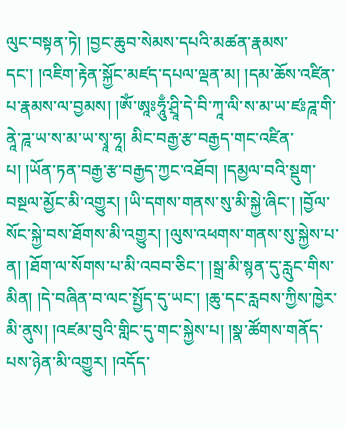ལུང་བསྟན་ཏེ། །བྱང་ཆུབ་སེམས་དཔའི་མཚན་རྣམས་དང་། །འཇིག་རྟེན་སྐྱོང་མཛད་དཔལ་ལྡན་མ། །དམ་ཆོས་འཛིན་པ་རྣམས་ལ་བྱམས། །ཨོཾ་ཨཱཿཧཱུྃ་ཤྲཱི་དེ་བི་ཀཱ་ལི་ས་མ་ཡ་ཛཿཌཱ་གི་ནཱེ་ཌཱ་ཡ་ས་མ་ཡ་སྭཱ་ཧཱ། མིང་བརྒྱ་རྩ་བརྒྱད་གང་འཛིན་པ། །ཡོན་ཏན་བརྒྱ་རྩ་བརྒྱད་ཀྱང་འཐོབ། །དམྱལ་བའི་སྡུག་བསྔལ་མྱོང་མི་འགྱུར། །ཡི་དགས་གནས་སུ་མི་སྐྱེ་ཞིང་། །བྱོལ་སོང་སྐྱེ་བས་ཐོགས་མི་འགྱུར། །ལུས་འཕགས་གནས་སུ་སྐྱེས་པ་ན། །ཐོག་ལ་སོགས་པ་མི་འབབ་ཅིང་། །སྒྲ་མི་སྙན་དུ་རླུང་གིས་མིན། །དེ་བཞིན་བ་ལང་སྤྱོད་དུ་ཡང་། །ཆུ་དང་རླབས་ཀྱིས་ཁྱེར་མི་ནུས། །འཛམ་བུའི་གླིང་དུ་གང་སྐྱེས་པ། །སྣ་ཚོགས་གནོད་པས་ཉེན་མི་འགྱུར། །འདོད་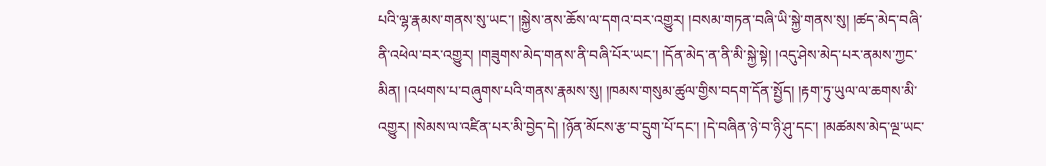པའི་ལྷ་རྣམས་གནས་སུ་ཡང་། །སྐྱེས་ནས་ཆོས་ལ་དགའ་བར་འགྱུར། །བསམ་གཏན་བཞི་ཡི་སྐྱེ་གནས་སུ། །ཚད་མེད་བཞི་ནི་འཕེལ་བར་འགྱུར། །གཟུགས་མེད་གནས་ནི་བཞི་པོར་ཡང་། །དོན་མེད་ན་ནི་མི་སྐྱེ་སྟེ། །འདུ་ཤེས་མེད་པར་ནམས་ཀྱང་མིན། །འཕགས་པ་བཞུགས་པའི་གནས་རྣམས་སུ། །ཁམས་གསུམ་ཚུལ་གྱིས་བདག་དོན་སྤྱོད། །རྟག་ཏུ་ཡུལ་ལ་ཆགས་མི་འགྱུར། །སེམས་ལ་འཛིན་པར་མི་བྱེད་དེ། །ཉོན་མོངས་རྩ་བ་དྲུག་པོ་དང་། །དེ་བཞིན་ཉེ་བ་ཉི་ཤུ་དང་། །མཚམས་མེད་ལྔ་ཡང་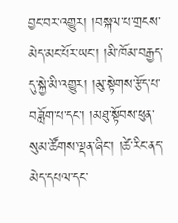བྱང་བར་འགྱུར། །བསྐལ་པ་གྲངས་མེད་མང་པོར་ཡང་། །མི་ཁོམ་བརྒྱད་དུ་སྐྱེ་མི་འགྱུར། །མུ་སྟེགས་རྩོད་པ་བཟློག་པ་དང་། །མཐུ་སྟོབས་ཕུན་སུམ་ཚོགས་ལྡན་ཞིང་། །ཚེ་རིང་ནད་མེད་དཔལ་དང་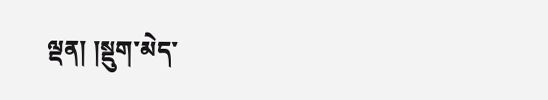ལྡན། །སྡུག་མེད་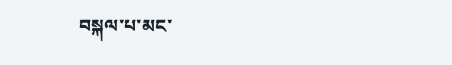བསྐལ་པ་མང་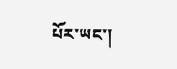པོར་ཡང་།